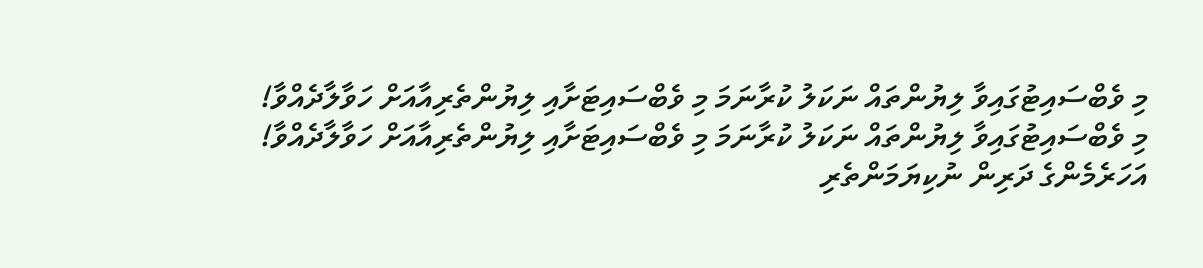މި ވެބްސައިޓުގައިވާ ލިޔުންތައް ނަކަލު ކުރާނަމަ މި ވެބްސައިޓަށާއި ލިޔުންތެރިއާއަށް ހަވާލާދެއްވާ!
މި ވެބްސައިޓުގައިވާ ލިޔުންތައް ނަކަލު ކުރާނަމަ މި ވެބްސައިޓަށާއި ލިޔުންތެރިއާއަށް ހަވާލާދެއްވާ!
އަހަރެމެންގެ ދަރިން ނުކިޔަމަންތެރި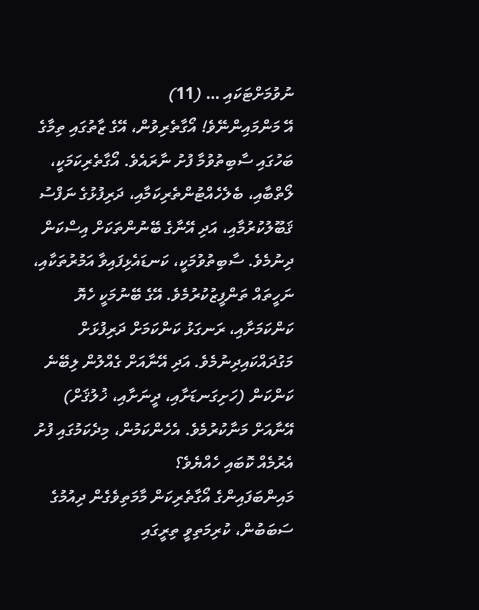ނުވުމަށްޓަކައި … (11)
އޭ މަންމައިންނޭވެ! އޯގާތެރިވުން، އޭގެ ޒާތުގައި ތިމާގެ ބަހުގައި ސާބިތުވުމާ ފުށު ނާރައެވެ. އޯގާތެރިކަމަކީ، ލޯތްބާއި، ބެލެހެއްޓުންތެރިކަމާއި، ދަރިފުޅުގެ ނަފްސު ޤަބޫލުކުރުމާއި، އަދި އޭނާގެ ބޭނުންތަކަށް އިސްކަން ދިނުމެވެ. ސާބިތުވުމަކީ، ކަނޑައެޅިފައިވާ އަމުރުތަކާއި، ނަހީތައް ތަންފީޒުކުރުމެވެ. އޭގެ ބޭނުމަކީ ހެޔޮ ކަންކަމަށާއި، ރަނގަޅު ކަންކަމަށް ދަރިފުޅަށް މަގުދައްކައިދިނުމެވެ. އަދި އޭނާއަށް ގެއްލުން ލިބޭނެ ކަންކަން (ހަށިގަނޑަށާއި، ދީނަށާއި، ޚުލުޤަށް) އޭނާއަށް މަނާކުރުމެވެ. އެހެންކަމުން، މިދެކަމުގައި ފުށު އެރުމެއް ކޮބައި ހެއްޔެވެ؟
މައިންބަފައިންގެ އޯގާތެރިކަން މާމަތިވެގެން ދިއުމުގެ ސަބަބުން، ކުރިމަތިވީ ތިރީގައި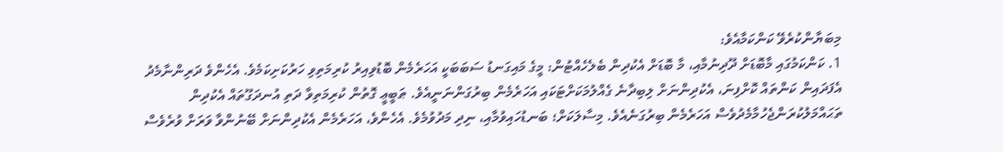މިބަޔާންކުރެވޭ ކަންކަމާއެވެ:
1. ކަންކަމުގައި މާބޮޑަށް ދޫދިނުމާއި، މާ ބޮޑަށް އެކުދިން ބެލެހެއްޓުން: މީގެ މައިގަނޑު ސަބަބަކީ އަހަރެމެން ބޮޑުވިއިރު ކުރިމަތިވި ހަރުކަށިކަމެވެ. އެހެންވެ ދަރިންނާމެދު އެފަދައިން ކަންތައް ކޮށްފިނަ، އެކުދިންނަށް ލިބިދާނެ ގެއްލުމަކަށްޓަކައި އަހަރެމެން ބިރުގަންނަނީއެވެ. ޠަބީޢީ ގޮތުން ކުރިމަތިވާ ދަތި އުނދަގޫތައް އެކުދިން ތަޙައްމަލުކުރަންޖެހުމާމެދުވެސް އަހަރެމެން ބިރުގަނެއެވެ. މިސާލަކަށް؛ ބަނޑުހައިވުމާއި، ނިދި މަދުވުމެވެ. އެހެންވެ، އަހަރެމެން އެކުދިންނަށް ބޭނުންވާ ވަރަށް ވުރެވެސް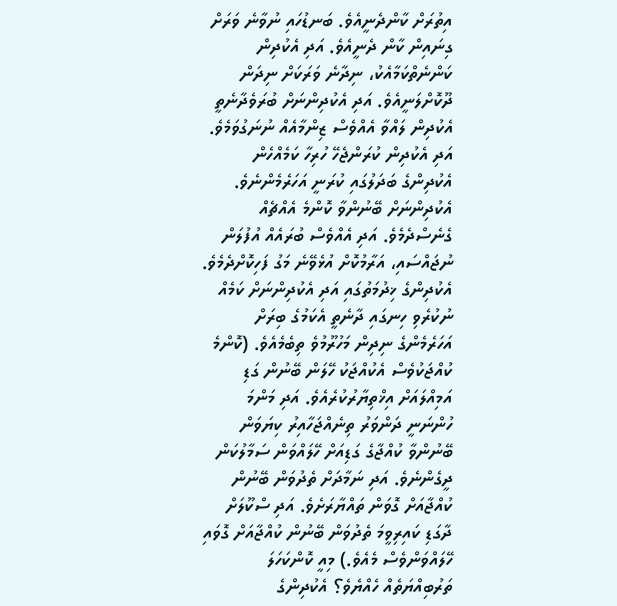އިތުރަށް ކާންދެނީއެވެ. ބަނޑުހައި ނުވާނެ ވަރަށް ގިނައިން ކާން ދެނީއެވެ. އަދި އެކުދިން ކަންނެތްކަމާއެކު، ނިދާނެ ވަރަކަށް ނިދަން ދޫކޮށްލަނީއެވެ. އަދި އެކުދިންނަށް ބުރަވެދާނެތީ އެކުދިން ލައްވާ އެއްވެސް ޒިންމާއެއް ނުނަގުވަމެވެ. އަދި އެކުދިން ކުރަންޖެހޭ ހުރިހާ ކަމެއްހެން އެކުދިންގެ ބަދަލުގައި ކުރަނީ އަހަރެމެންނެވެ. އެކުދިންނަށް ބޭނުންވާ ކޮންމެ އެއްޗެއް ގެނެސްދެމެވެ. އަދި އެއްވެސް ބުރައެއް އުފުލަން ނުޖައްސައި، އަރާމުކޮށް އުޅެވޭނެ މަގު ފަހިކޮށްދެމެވެ. އެކުދިންގެ ޚިދުމަތުގައި އަދި އެކުދިންނަށް ކަމެއް ނުކުރެވި ހިނގައި ދާނެތީ އެކަމުގެ ބިރަށް އަހަރެމެންގެ ނިދިން މަހުރޫމުވެ ތިބެމެއެވެ. (ކޮންމެ ކުއްޖަކުވެސް އެކުއްޖަކު ހޭލަން ބޭނުން ގަޑި އަމިއްލައަށް އިޚްތިޔާރުކުރެއެވެ. އަދި މަންމަ ހުންނަނީ ދަންވަރު ތިނެއްޖަހާއިރު ކިޔަވަން ބޭނުންވާ ކުއްޖާގެ ގަޑިއަށް ހޭލައްވަން ސަމާލުކަން ދީގެންނެވެ. އަދި ނަމާދަށް ތެދުވަން ބޭނުން ކުއްޖާއަށް ގޮވަން ތައްޔާރަށެވެ. އަދި ސްކޫލަށް ދާގަޑި ކައިރިވީމަ ތެދުވަން ބޭނުން ކުއްޖާއަށް ގޮވައި ހޭލައްވަންވެސް މެއެވެ.) މިއީ ކޮންކަހަލަ ތަރުބިއްޔަތެއް ހެއްޔެވެ؟ އެކުދިންގެ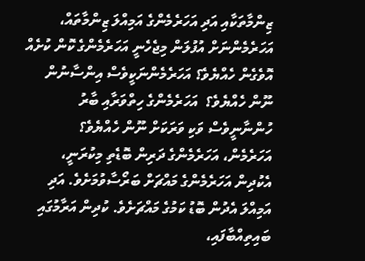ޒިންމާތަކާއި އަދި އަހަރެމެންގެ އަމިއްލަ ޒިންމާތައް، އަހަރެމެންނަށް އުފުލަން މިޖެހެނީ އަހަރެމެންގެ ކޮން ކުށެއް އޮވެގެން ހެއްޔެވެ؟ އަހަރެމެންނަކީވެސް އިންސާނުން ނޫން ހެއްޔެވެ؟  އަހަރެމެންގެ ހިތްވަރާއި ބާރު ހުންނާނީވެސް ވަކި ވަރަކަށް ނޫން ހެއްޔެވެ؟
އަހަރެމެން، އަހަރެމެންގެ ދަރިން ބޮޑެތި މިކުރަނީ، އެކުދިން އަހަރެމެންގެ މައްޗަށް ބަރޯސާވުމަށެވެ. އަދި އަމިއްލަ އެދުން ބޮޑު ކަމުގެ މައްޗަށެވެ. ކުދިން އަރާމުގައި ބައިތިއްބާފައި،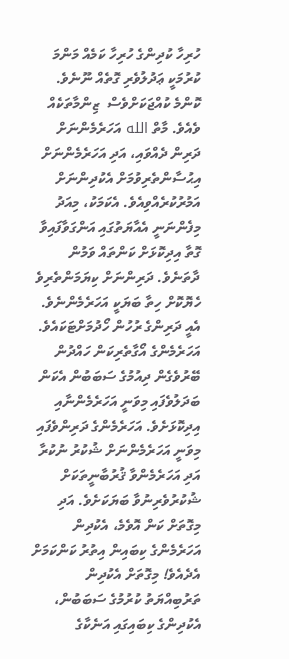ހުރިހާ ކުދިންގެ ހުރިހާ ކަމެއް މަންމަ ކުރުމަކީ ޢަދުލުވެރި ގޮތެއް ނޫނެވެ. ކޮންމެ ކުއްޖަކަށްވެސް  ޒިންމާތަކެއް ވެއެވެ. މާތް الله އަހަރެމެންނަށް ދަރިން ދެއްވައި، އަދި އަހަރެމެންނަށް އިޙުސާންތެރިވުމަށް އެކުދިންނަށް އަމުރުކުރެއްވިއެވެ. އެކަމަކު، މިއަދު މިފެންނަނީ އެއާޔަތުގައި އަންގަވާފައިވާ ގޮތާ އިދިކޮޅަށް ކަންތައް ވަމުން ދާތަނެވެ. ދަރިންނަށް ކިޔަމަންތެރިވެ ހެޔޮކޮށް ހިތާ ބަޔަކީ އަހަރެމެންނެވެ. އެއީ ދަރިންގެ ރުހުން ހޯދުމަށްޓަކައެވެ.
އަހަރެމެންގެ އޯގާތެރިކަން ހައްދުން ބޭރުވެގެން ދިއުމުގެ ސަބަބުން އެކަން ބަދަލުވެފައި މިވަނީ އަހަރެމެންނާއި އިދިކޮޅަށެވެ. އަހަރެމެންގެ ދަރިންވެފައި މިވަނީ އަހަރެމެންނަށް ޝުކުރު ނުކުރާ އަދި އަހަރެމެންވާ ޤުރުބާނީތަކަށް ޝުކުރުވެރިނުވާ ބަޔަކަށެވެ. އަދި މިގޮތަށް ކަން އޮވެމެ، އެކުދިން އަހަރެމެންގެ ކިބައިން އިތުރު ކަންކަމަށް އެދެއެވެ! މިގޮތަށް އެކުދިން ތަރުބިއްޔަތު ކުރުމުގެ ސަބަބުން، އެކުދިންގެ ކިބައިގައި އަނެކާގެ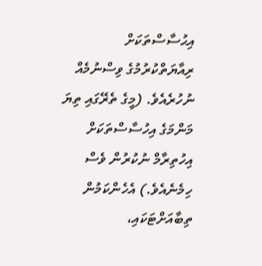އިޙުސާސްތަކަށް ރިއާޔަތްކުރުމުގެ ވިސްނުމެއް ނުހުރެއެވެ. (މީގެ ތެރޭގައި ތިޔަ މަންމަގެ އިހުސާސްތަކަށް އިހުތިރާމް ނުކުރުން ވެސް ހިމެނެއެވެ.) އެހެންކަމުން ތިބާއަށްޓަކައި،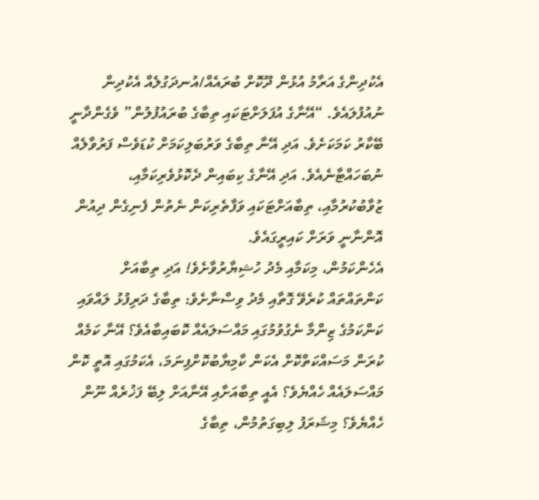އެކުދިންގެ އަރާމު އުޅުން ދޫކޮށް ބުރައެއް/އުނދަގުލެއް އެކުދިން ނުއުފުލައެވެ. “އޭނާގެ އުފަލަށްޓަކައި ތިބާގެ ބުރައުފުލުން” ވެގެންދާނީ ބޭކާރު ކަމަކަށެވެ. އަދި އޭނާ ތިބާގެ ވަރުބަލިކަމަށް ކުޑަވެސް ފަރުވާލެއް ނުބަހައްޓާނެއެވެ. އަދި އޭނާގެ ކިބައިން ދެކޮޅުވެރިކަމާއި، ޒުވާބުކުރުމާއި، ތިބާއަށްޓަކައި ވަފާތެރިކަން ނެތުން ފެނިގެން ދިއުން އޮންނާނީ ވަރަށް ކައިރީގައެވެ.
އެހެންކަމުން، މިކަމާއި މެދު ހުޝިޔާރުވާށެވެ! އަދި ތިބާއަށް ކަންތައްތައް ކުރެވޭ ގޮތާއި މެދު ވިސްނާށެވެ: ތިބާގެ ދަރިފުޅު ލައްވައި ކަންކަމުގެ ޒިންމާ ނެގުވުމުގައި މައްސަލައެއް ކޮބައިބާއެވެ؟ އޭނާ ކަމެއް ކުރަން މަސައްކަތްކޮށް އެކަން ކާމިޔާބުކޮށްފިނަމަ، އެކަމުގައި އޮތީ ކޮން މައްސަލައެއް ހެއްޔެވެ؟ އެއީ ތިބާއަށާއި އޭނާއަށް ލިބޭ ފަޚުރެއް ނޫން ހެއްޔެވެ؟ މިޝަރަފު ލިބިގަތުމުން، ތިބާގެ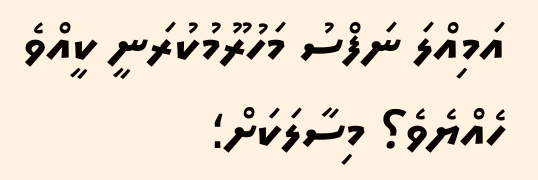އަމިއްލަ ނަފްސު މަހުރޫމުކުރަނީ ކީއްވެ ހެއްޔެވެ؟ މިސާލަކަށް؛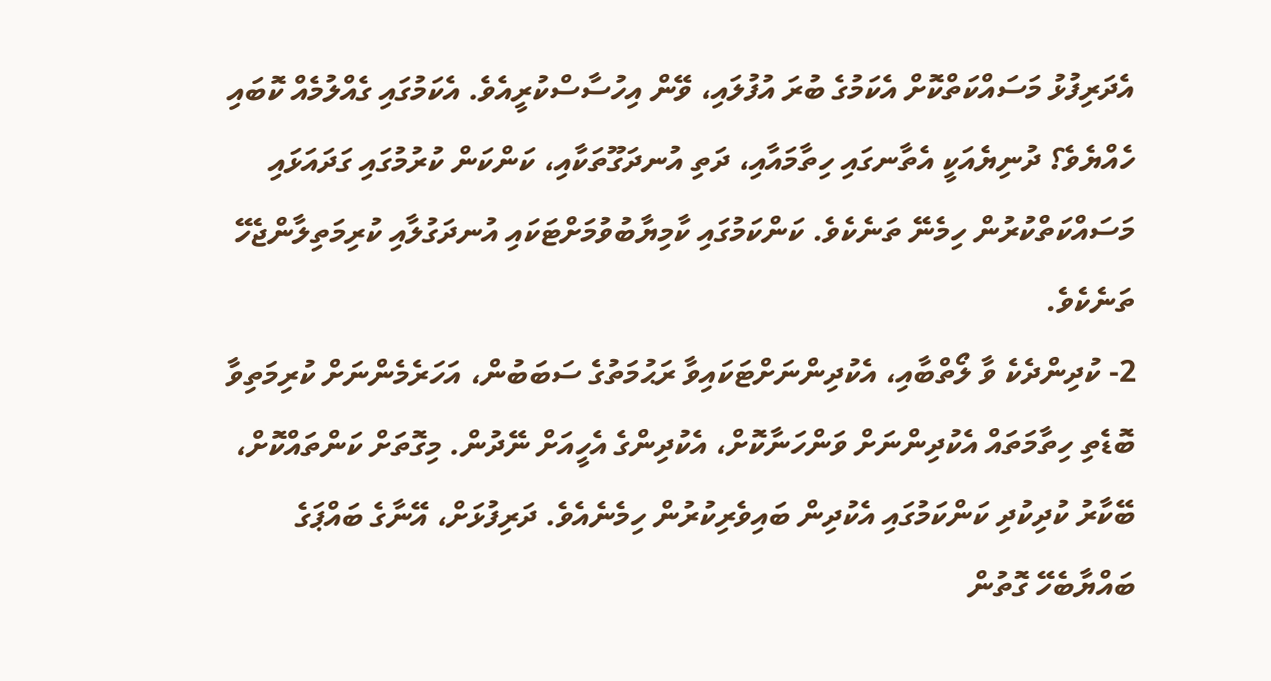އެދަރިފުޅު މަސައްކަތްކޮށް އެކަމުގެ ބުރަ އުފުލައި، ވޭން އިހުސާސްކުރީއެވެ. އެކަމުގައި ގެއްލުމެއް ކޮބައި ހެއްޔެވެ؟ ދުނިޔެއަކީ އެތާނގައި ހިތާމައާއި، ދަތި އުނދަގޫތަކާއި، ކަންކަން ކުރުމުގައި ގަދައަޅައި މަސައްކަތްކުރުން ހިމެނޭ ތަނެކެވެ. ކަންކަމުގައި ކާމިޔާބުވުމަށްޓަކައި އުނދަގުލާއި ކުރިމަތިލާންޖެހޭ ތަނެކެވެ.
2- ކުދިންދެކެ ވާ ލޯތްބާއި، އެކުދިންނަށްޓަކައިވާ ރަޙުމަތުގެ ސަބަބުން، އަހަރެމެންނަށް ކުރިމަތިވާ ބޮޑެތި ހިތާމަތައް އެކުދިންނަށް ވަންހަނާކޮށް، އެކުދިންގެ އެހީއަށް ނޭދުން. މިގޮތަށް ކަންތައްކޮށް، ބޭކާރު ކުދިކުދި ކަންކަމުގައި އެކުދިން ބައިވެރިކުރުން ހިމެނެއެވެ. ދަރިފުޅަށް، އޭނާގެ ބައްޕަގެ ބައްޔާބެހޭ ގޮތުން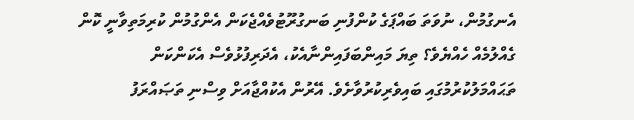އެނގުމުން، ނުވަތަ ބައްޕަގެ ކުންފުނި ބަނގުރޫޓުވެއްޖެކަން އެންގުމުން ކުރިމަތިވާނީ ކޮން ގެއްލުމެއް ހެއްޔެވެ؟ ތިޔަ މައިންބަފައިންނާއެކު، އެދަރިފުޅުވެސް އެކަންކަން ތަޙައްމަލުކުރުމުގައި ބައިވެރިކުރުވާށެވެ. އޭރުން އެކުއްޖާއަށް ވިސްނި ތަޞައްރަފު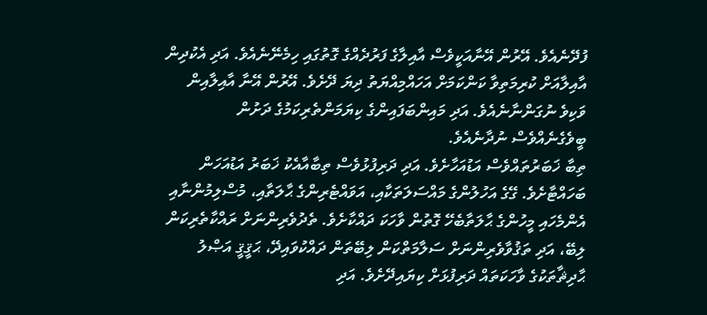ފުދޭނެއެވެ. އޭރުން އޭނާއަކީވެސް އާއިލާގެ ފަރުދެއްގެ ގޮތުގައި ހިމެނޭނެއެވެ. އަދި އެކުދިން އާއިލާއަށް ކުރިމަތިވާ ކަންކަމަށް އަހައްމިއްޔަތު ދިޔަ ދޭށެވެ. އޭރުން އޭނާ އާއިލާއިން ވަކިވެ ނުގަންނާނެއެވެ. އަދި މައިންބަފައިންގެ ކިޔަމަންތެރިކަމުގެ ދަށުން ބީވެގެނެއްވެސް ނުދާނެއެވެ.
ތިބާ ޚަބަރުތައްވެސް އަޑުއަހާށެވެ. އަދި ދަރިފުޅުވެސް ތިބާއާއެކު ޚަބަރު އަޑުއަހަން ބަހައްޓާށެވެ. ގޭގެ އަހުލުންގެ މައްސަލަތަކާއި، އަވައްޓެރިންގެ ޙާލަތާއި، މުސްލިމުންނާއި އެންމެހައި މީހުންގެ ޙާލަތާބެހޭ ގޮތުން ވާހަކަ ދައްކާށެވެ. ތެދުވެރިންނަށް ރައްކާތެރިކަން ލިބޭ، އަދި ތަޤުވާވެރިންނަށް ސަލާމަތްކަން ލިބޭތަން ދައްކުވައިދޭ، ޙަޤީޤީ އަޞްލު ޙާދިޘާތަކުގެ ވާހަކަތައް ދަރިފުޅަށް ކިޔައިދޭށެވެ. އަދި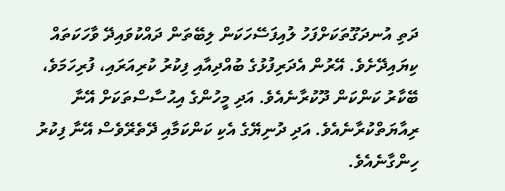ދަތި އުނދަގޫތަކަށްފަހު ލުއިފަސޭހަކަން ލިބޭތަން ދައްކުވައިދޭ ވާހަކަތައް ކިޔައިދޭށެވެ. އޭރުން އެދަރިފުޅުގެ ބުއްދިއާއި ފިކުރު ކުރިއަރައި، ފުރިހަމަވެ، ބޭކާރު ކަންކަން ދޫކުރާނެއެވެ. އަދި މީހުންގެ އިޙުސާސްތަކަށް އޭނާ ރިއާޔަތްކުރާނެއެވެ. އަދި ދުނިޔޭގެ އެކި ކަންކަމާއި ދޭތެރޭވެސް އޭނާ ފިކުރު ހިންގާނެއެވެ.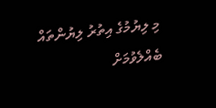މި ލިޔުމުގެ އިތުރު ލިޔުންތައް ބެއްލެވުމަށް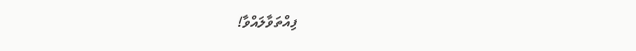ފިއްތަވާލައްވާ!